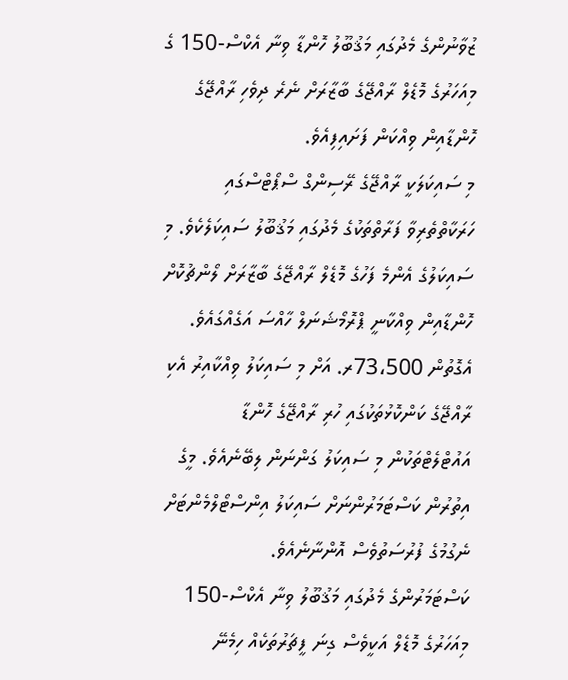ޒުވާނުންގެ މެދުގައި މަޤުބޫލު ހޮންޑާ ވިނާ އެކްސް-150 ގެ މިއަހަރުގެ މޮޑެލް ރާއްޖޭގެ ބާޒާރަށް ނެރެ ދިވެހި ރާއްޖޭގެ ހޮންޑާއިން ވިއްކަން ފަށައިފިއެވެ.
މި ސައިކަލަކީ ރާއްޖޭގެ ރޭސިންގް ސްޕޯޓްސްގައި ހަރަކާތްތެރިވާ ފަރާތްތަކުގެ މެދުގައި މަޤުބޫލު ސައިކަލެކެވެ. މި ސައިކަލުގެ އެންމެ ފަހުގެ މޮޑެލް ރާއްޖޭގެ ބާޒާރަށް ލޯންޗުކޮށް ހޮންޑާއިން ވިއްކާނީ ޕްރޮމޯޝަނަލް ހާއްސަ އަގެއްގައެވެ. އެގޮތުން 73،500ރ. އަށް މި ސައިކަލު ވިއްކާއިރު އެކި ރާއްޖޭގެ ކަންކޮޅުތަކުގައި ހުރި ރާއްޖޭގެ ހޮންޑާ އައުޓްލެޓްތަކުން މި ސައިކަލު ގަންނަން ލިބޭނެއެވެ. މީގެ އިތުރުން ކަސްޓަމަރުންނަށް ސައިކަލު އިންސްޓޯލްމެންޓަށް ނެގުމުގެ ފުރުސަތުވެސް އޮންނާނެއެވެ.
ކަސްޓަމަރުންގެ މެދުގައި މަޤުބޫލު ވިނާ އެކްސް-150 މިއަހަރުގެ މޮޑެލް އަކީވެސް ގިނަ ފީޗަރުތަކެއް ހިމެނޭ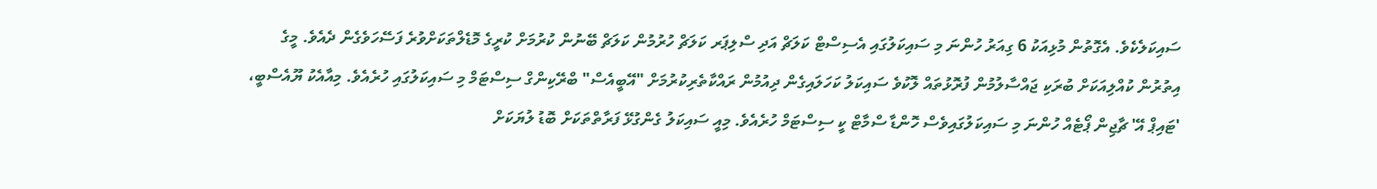ސައިކަލެކެވެ. އެގޮތުން މުޅިއަކު 6 ގިއަރު ހުންނަ މި ސައިކަލުގައި އެސިސްޓް ކަލަޗް އަދި ސްލިޕަރ ކަލަޗް ހުރުމުން ކަލަޗް ބޭނުން ކުރުމަށް ކުރީގެ މޮޑެލްތަކަށްވުރެ ފަސޭހަވެގެން ދެއެވެ. މީގެ އިތުރުން ކުއްލިއަކަށް ބުރަކި ޖައްސާލުމުން ފުރޮޅުތައް ލޮކުވެ ސައިކަލު ކަހަލައިގެން ދިއުމުން ރައްކާތެރިކުރުމަށް "އޭބީއެސް" ބްރޭކިންގް ސިސްޓަމް މި ސައިކަލުގައި ހުރެއެވެ. މިއާއެކު ޔޫއެސްބީ، 'ޓައިޕް އޭ' ޗާޖިން ޕޯޓެއް ހުންނަ މި ސައިކަލުގައިވެސް ހޮންޑާ ސްމާޓް ކީ ސިސްޓަމް ހުރެއެވެ. މިއީ ސައިކަލު ގެންގުޅޭ ފަރާތްތަކަށް ބޮޑު ލުޔަކަށް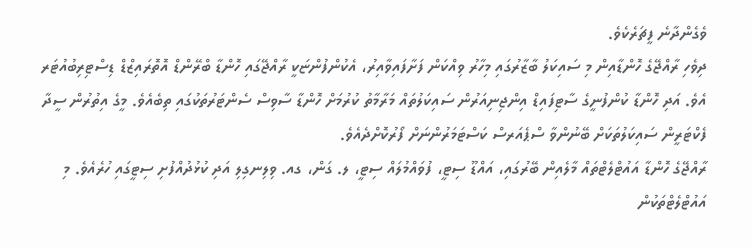ވެގެންދާނެ ފީޗަރެކެވެ.
ދިވެހި ރާއްޖޭގެ ހޮންޑާއިން މި ސައިކަލު ބާޒާރުގައި މިހާރު ވިއްކަން ފަށާފައިވާއިރު، އެކުންފުންޏަކީ ރާއްޖޭގައި ހޮންޑާ ބްރޭންޑް އޮތޮރައިޒްޑް ޑިސްޓިރިބުއުޓަރ އެވެ. އަދި ހޮންޑާ ކުންފުނީގެ ސާޓިފައިޑް އިންޖިނިއަރުން ސައިކަލުތައް މަރާމާތު ކުރުމަށް ހޮންޑާ ސާވިސް ސެންޓަރުތަކުގައި ތިބެއެވެ. މީގެ އިތުރުން ސީދާ ފެކްޓަރީން ސައިކަލުތަކަށް ބޭނުންވާ ސްޕެއަރސް ކަސްޓަމަރުންނަށް ފޯރުކޮށްދެއެވެ.
ރާއްޖޭގެ ހޮންޑާ އައުޓްލެޓްތައް މާލެއިން ބޭރުގައި، އައްޑޫ ސިޓީ، ފުވައްމުލައް ސިޓީ، ލ. ގަން، ގއ. ވިލިނގިލި އަދި ކުޅުދުއްފުށި ސިޓީގައި ހުރެއެވެ. މި އައުޓްލެޓްތަކުން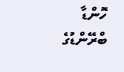ހޮންޑާ ބްރޭންޑުގެ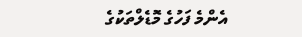އެންމެ ފަހުގެ މޮޑެލްތަކުގެ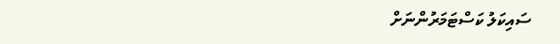ސައިކަލު ކަސްޓަމަރުންނަށް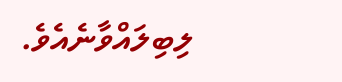ލިބިލައްވާނެއެވެ.